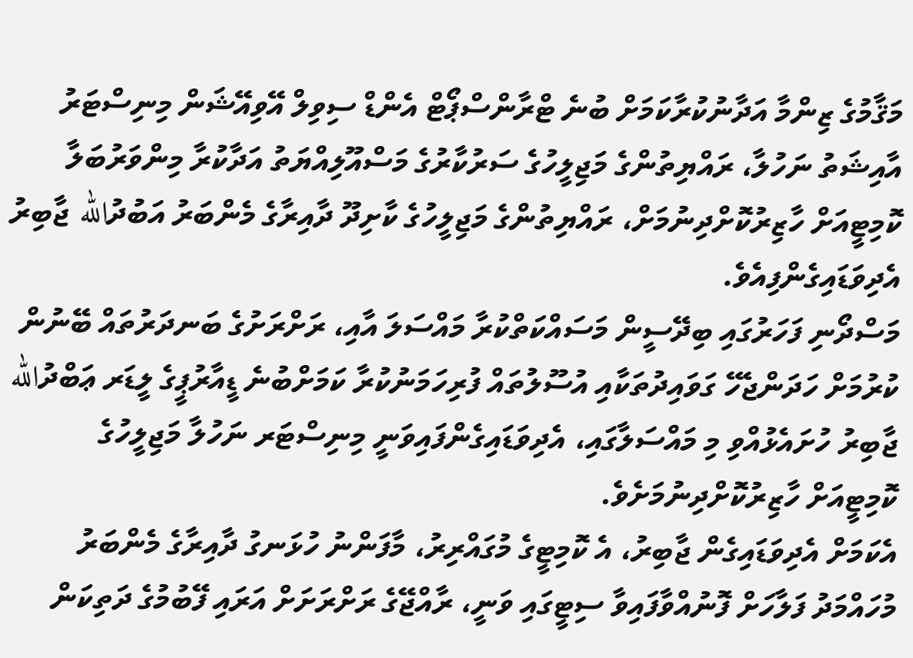މަޤާމުގެ ޒިންމާ އަދާނުކުރާކަމަށް ބުނެ ޓްރާންސްޕޯޓް އެންޑް ސިވިލް އޭވިއޭޝަން މިނިސްޓަރު އާއިޝަތު ނަހުލާ، ރައްޔިތުންގެ މަޖިލީހުގެ ސަރުކާރުގެ މަސްއޫލިއްޔަތު އަދާކުރާ މިންވަރުބަލާ ކޮމިޓީއަށް ހާޒިރުކޮށްދިނުމަށް، ރައްޔިތުންގެ މަޖިލީހުގެ ކާށިދޫ ދާއިރާގެ މެންބަރު އަބުދުالله ޖާބިރު އެދިވަޑައިގެންފިއެވެ.
މަސްދޯނި ފަހަރުގައި ބިދޭސީން މަސައްކަތްކުރާ މައްސަލަ އާއި، ރަށްރަށުގެ ބަނދަރުތައް ބޭނުން ކުރުމަށް ހަދަންޖެހޭ ގަވައިދުތަކާއި އުސޫލުތައް ފުރިހަމަނުކުރާ ކަމަށްބުނެ ޑީއާރުޕީގެ ލީޑަރ ޢަބްދުالله ޖާބިރު ހުށައެޅުއްވި މި މައްސަލާގައި، އެދިވަޑައިގެންފައިވަނީ މިނިސްޓަރ ނަހުލާ މަޖިލީހުގެ ކޮމިޓީއަށް ހާޒިރުކޮށްދިނުމަށެވެ.
އެކަމަށް އެދިވަޑައިގެން ޖާބިރު، އެ ކޮމިޓީގެ މުގައްރިރު، މާފަންނު ހުޅަނގު ދާއިރާގެ މެންބަރު މުހައްމަދު ފަލާހަށް ފޮނުއްވާފައިވާ ސިޓީގައި ވަނީ، ރާއްޖޭގެ ރަށްރަށަށް އަރައި ފޭބުމުގެ ދަތިކަން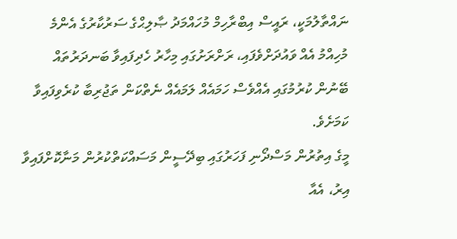ނައްތާލުމަކީ، ރައީސް އިބްރާހިމް މުހައްމަދު ޞާލިޙްގެ ސަރުކާރުގެ އެންމެ މުހިއްމު އެއް ވައުދަށްވެފައި، ރަށްރަށުގައި މިހާރު ހެދިފައިވާ ބަނދަރުތައް ބޭނުން ކުރުމުގައި އެއްވެސް ހަމައެއް ލަމައެއް ނެތްކަން ތަޖުރިބާ ކުރެވިފައިވާ ކަމަށެވެ.
މީގެ އިތުރުން މަސްދޯނި ފަހަރުގައި ބިދޭސީން މަސައްކަތްކުރުން މަނާކޮށްފައިވާ އިރު، އެއާ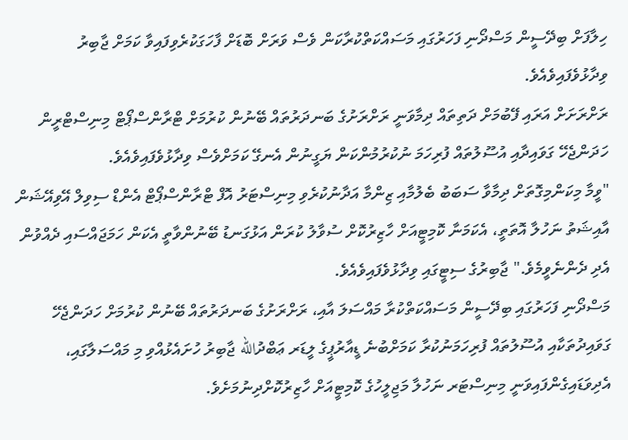ހިލާފަށް ބިދޭސީން މަސްދޯނި ފަހަރުގައި މަސައްކަތްކުރާކަން ވެސް ވަރަށް ބޮޑަށް ފާހަގަކުރެވިފައިވާ ކަމަށް ޖާބިރު ވިދާޅުވެފައިވެއެވެ.
ރަށްރަށަށް އަރައި ފޭބުމަށް ދަތިތައް ދިމާވަނީ ރަށްރަށުގެ ބަނދަރުތައް ބޭނުން ކުރުމަށް ޓްރާންސްޕޯޓް މިނިސްޓްރީން ހަދަންޖެހޭ ގަވައިދާއި އުސޫލުތައް ފުރިހަމަ ނުކުރުމުންކަން ޔަގީނުން އެނގޭ ކަމަށްވެސް ވިދާޅުވެފައިވެއެވެ.
"ވީމާ މިކަންމިގޮތަށް ދިމާވާ ސަބަބު ބެލުމާއި ޒިންމާ އަދާނުކުރެވި މިނިސްޓަރު އޮފް ޓްރާންސްޕޯޓް އެންޑް ސިވިލް އޭވިއޭޝަން އާއިޝަތު ނަހުލާ އޮތަތީ، އެކަމަނާ ކޮމިޓީއަށް ހާޒިރުކޮށް ސުވާލު ކުރަން އަޅުގަނޑު ބޭނުންވާތީ އެކަން ހަމަޖައްސައި ދެއްވުން އެދި ދެންނެވީމެވެ." ޖާބިރުގެ ސިޓީގައި ވިދާޅުވެފައިވެއެވެ.
މަސްދޯނި ފަހަރުގައި ބިދޭސީން މަސައްކަތްކުރާ މައްސަލަ އާއި، ރަށްރަށުގެ ބަނދަރުތައް ބޭނުން ކުރުމަށް ހަދަންޖެހޭ ގަވައިދުތަކާއި އުސޫލުތައް ފުރިހަމަނުކުރާ ކަމަށްބުނެ ޑީއާރުޕީގެ ލީޑަރ ޢަބްދުالله ޖާބިރު ހުށައެޅުއްވި މި މައްސަލާގައި، އެދިވަޑައިގެންފައިވަނީ މިނިސްޓަރ ނަހުލާ މަޖިލީހުގެ ކޮމިޓީއަށް ހާޒިރުކޮށްދިނުމަށެވެ.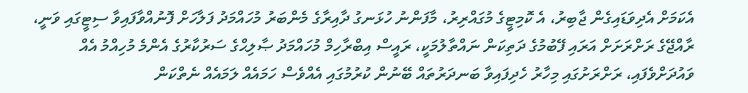އެކަމަށް އެދިވަޑައިގެން ޖާބިރު، އެ ކޮމިޓީގެ މުގައްރިރު، މާފަންނު ހުޅަނގު ދާއިރާގެ މެންބަރު މުހައްމަދު ފަލާހަށް ފޮނުއްވާފައިވާ ސިޓީގައި ވަނީ، ރާއްޖޭގެ ރަށްރަށަށް އަރައި ފޭބުމުގެ ދަތިކަން ނައްތާލުމަކީ، ރައީސް އިބްރާހިމް މުހައްމަދު ޞާލިޙްގެ ސަރުކާރުގެ އެންމެ މުހިއްމު އެއް ވައުދަށްވެފައި، ރަށްރަށުގައި މިހާރު ހެދިފައިވާ ބަނދަރުތައް ބޭނުން ކުރުމުގައި އެއްވެސް ހަމައެއް ލަމައެއް ނެތްކަން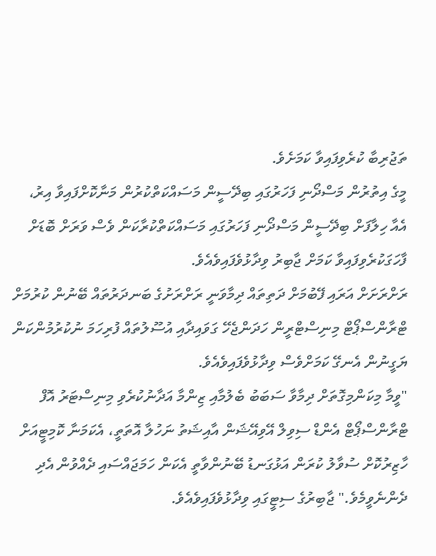ތަޖުރިބާ ކުރެވިފައިވާ ކަމަށެވެ.
މީގެ އިތުރުން މަސްދޯނި ފަހަރުގައި ބިދޭސީން މަސައްކަތްކުރުން މަނާކޮށްފައިވާ އިރު، އެއާ ހިލާފަށް ބިދޭސީން މަސްދޯނި ފަހަރުގައި މަސައްކަތްކުރާކަން ވެސް ވަރަށް ބޮޑަށް ފާހަގަކުރެވިފައިވާ ކަމަށް ޖާބިރު ވިދާޅުވެފައިވެއެވެ.
ރަށްރަށަށް އަރައި ފޭބުމަށް ދަތިތައް ދިމާވަނީ ރަށްރަށުގެ ބަނދަރުތައް ބޭނުން ކުރުމަށް ޓްރާންސްޕޯޓް މިނިސްޓްރީން ހަދަންޖެހޭ ގަވައިދާއި އުސޫލުތައް ފުރިހަމަ ނުކުރުމުންކަން ޔަގީނުން އެނގޭ ކަމަށްވެސް ވިދާޅުވެފައިވެއެވެ.
"ވީމާ މިކަންމިގޮތަށް ދިމާވާ ސަބަބު ބެލުމާއި ޒިންމާ އަދާނުކުރެވި މިނިސްޓަރު އޮފް ޓްރާންސްޕޯޓް އެންޑް ސިވިލް އޭވިއޭޝަން އާއިޝަތު ނަހުލާ އޮތަތީ، އެކަމަނާ ކޮމިޓީއަށް ހާޒިރުކޮށް ސުވާލު ކުރަން އަޅުގަނޑު ބޭނުންވާތީ އެކަން ހަމަޖައްސައި ދެއްވުން އެދި ދެންނެވީމެވެ." ޖާބިރުގެ ސިޓީގައި ވިދާޅުވެފައިވެއެވެ.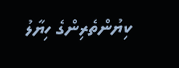ކިޔުންތެރިންގެ ހިޔާލު